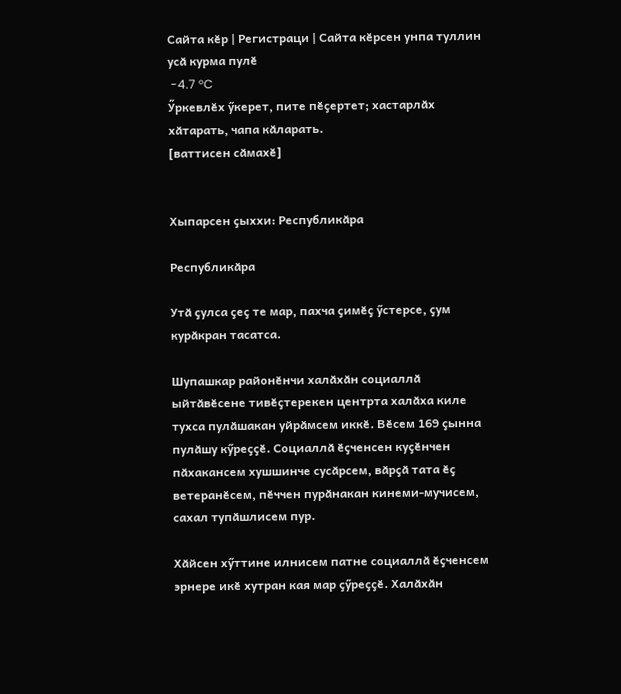Сайта кӗр | Регистраци | Сайта кӗрсен унпа туллин усӑ курма пулӗ
 -4.7 °C
Ӳркевлӗх ӳкерет, пите пӗҫертет; хастарлӑх хӑтарать, чапа кӑларать.
[ваттисен сӑмахӗ]


Хыпарсен ҫыххи: Республикӑра

Республикӑра

Утӑ ҫулса ҫеҫ те мар, пахча ҫимӗҫ ӳстерсе, ҫум курӑкран тасатса.

Шупашкар районӗнчи халӑхӑн социаллӑ ыйтӑвӗсене тивӗҫтерекен центрта халӑха киле тухса пулӑшакан уйрӑмсем иккӗ. Вӗсем 169 ҫынна пулӑшу кӳреҫҫӗ. Социаллӑ ӗҫченсен куҫӗнчен пӑхакансем хушшинче сусӑрсем, вӑрҫӑ тата ӗҫ ветеранӗсем, пӗччен пурӑнакан кинеми-мучисем, сахал тупӑшлисем пур.

Хӑйсен хӳттине илнисем патне социаллӑ ӗҫченсем эрнере икӗ хутран кая мар ҫӳреҫҫӗ. Халӑхӑн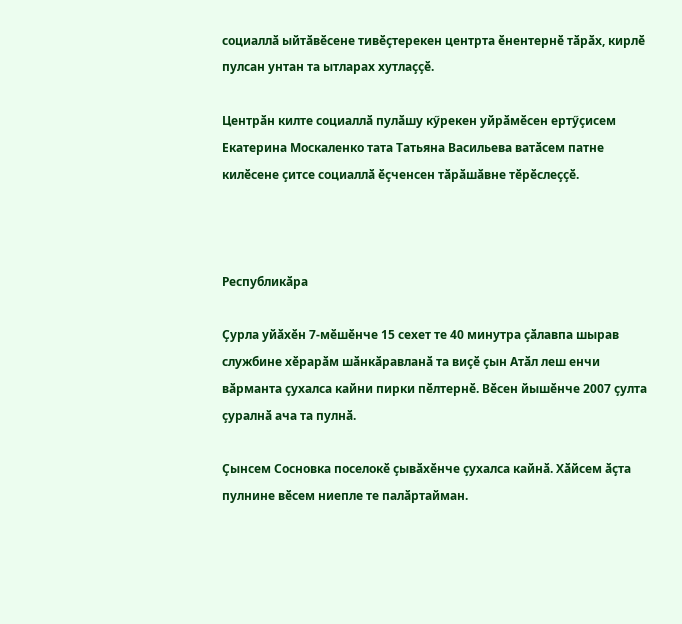социаллӑ ыйтӑвӗсене тивӗҫтерекен центрта ӗнентернӗ тӑрӑх, кирлӗ пулсан унтан та ытларах хутлаҫҫӗ.

Центрӑн килте социаллӑ пулӑшу кӳрекен уйрӑмӗсен ертӳҫисем Екатерина Москаленко тата Татьяна Васильева ватӑсем патне килӗсене ҫитсе социаллӑ ӗҫченсен тӑрӑшӑвне тӗрӗслеҫҫӗ.



Республикӑра

Ҫурла уйӑхӗн 7-мӗшӗнче 15 сехет те 40 минутра ҫӑлавпа шырав службине хӗрарӑм шӑнкӑравланӑ та виҫӗ ҫын Атӑл леш енчи вӑрманта ҫухалса кайни пирки пӗлтернӗ. Вӗсен йышӗнче 2007 ҫулта ҫуралнӑ ача та пулнӑ.

Ҫынсем Сосновка поселокӗ ҫывӑхӗнче ҫухалса кайнӑ. Хӑйсем ӑҫта пулнине вӗсем ниепле те палӑртайман.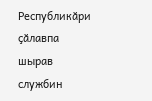Республикӑри ҫӑлавпа шырав службин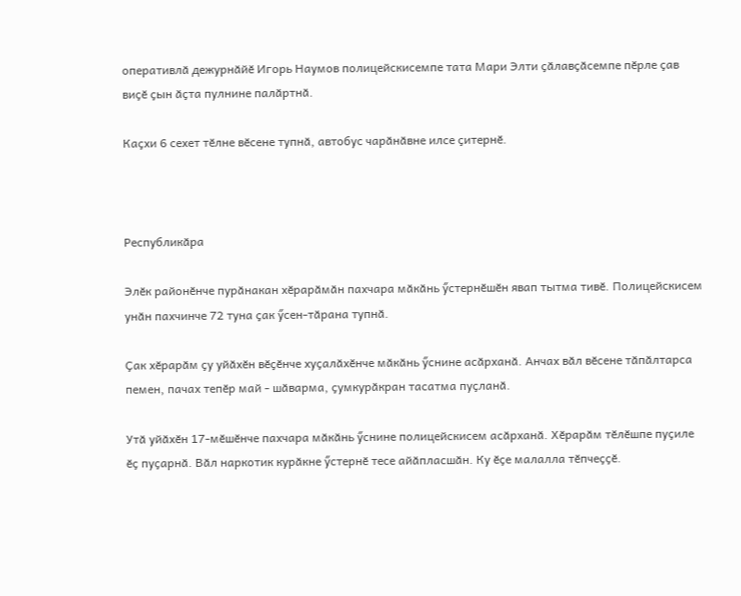оперативлӑ дежурнӑйӗ Игорь Наумов полицейскисемпе тата Мари Элти ҫӑлавҫӑсемпе пӗрле ҫав виҫӗ ҫын ӑҫта пулнине палӑртнӑ.

Каҫхи 6 сехет тӗлне вӗсене тупнӑ, автобус чарӑнӑвне илсе ҫитернӗ.



Республикӑра

Элӗк районӗнче пурӑнакан хӗрарӑмӑн пахчара мӑкӑнь ӳстернӗшӗн явап тытма тивӗ. Полицейскисем унӑн пахчинче 72 туна ҫак ӳсен-тӑрана тупнӑ.

Ҫак хӗрарӑм ҫу уйӑхӗн вӗҫӗнче хуҫалӑхӗнче мӑкӑнь ӳснине асӑрханӑ. Анчах вӑл вӗсене тӑпӑлтарса пемен, пачах тепӗр май - шӑварма, ҫумкурӑкран тасатма пуҫланӑ.

Утӑ уйӑхӗн 17-мӗшӗнче пахчара мӑкӑнь ӳснине полицейскисем асӑрханӑ. Хӗрарӑм тӗлӗшпе пуҫиле ӗҫ пуҫарнӑ. Вӑл наркотик курӑкне ӳстернӗ тесе айӑпласшӑн. Ку ӗҫе малалла тӗпчеҫҫӗ.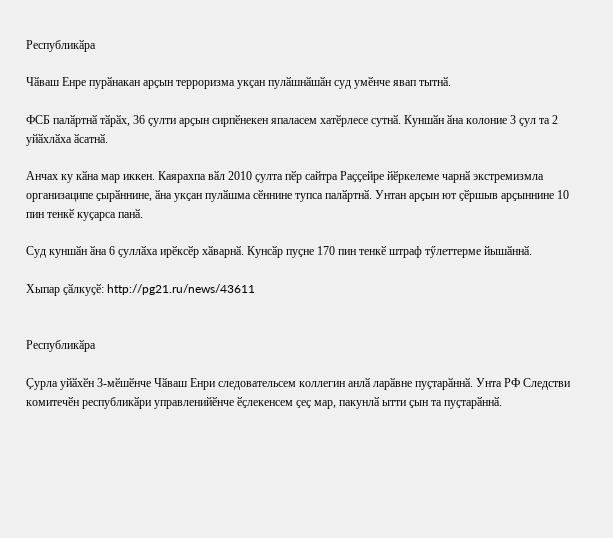Республикӑра

Чӑваш Енре пурӑнакан арҫын терроризма укҫан пулӑшнӑшӑн суд умӗнче явап тытнӑ.

ФСБ палӑртнӑ тӑрӑх, 36 ҫулти арҫын сирпӗнекен япаласем хатӗрлесе сутнӑ. Куншӑн ӑна колоние 3 ҫул та 2 уйӑхлӑха ӑсатнӑ.

Анчах ку кӑна мар иккен. Каярахпа вӑл 2010 ҫулта пӗр сайтра Раҫҫейре йӗркелеме чарнӑ экстремизмла организаципе ҫырӑннине, ӑна укҫан пулӑшма сӗннине тупса палӑртнӑ. Унтан арҫын ют ҫӗршыв арҫыннине 10 пин тенкӗ куҫарса панӑ.

Суд куншӑн ӑна 6 ҫуллӑха ирӗксӗр хӑварнӑ. Кунсӑр пуҫне 170 пин тенкӗ штраф тӳлеттерме йышӑннӑ.

Хыпар ҫӑлкуҫӗ: http://pg21.ru/news/43611


Республикӑра

Ҫурла уйӑхӗн 3-мӗшӗнче Чӑваш Енри следовательсем коллегин анлӑ ларӑвне пуҫтарӑннӑ. Унта РФ Следстви комитечӗн республикӑри управленийӗнче ӗҫлекенсем ҫеҫ мар, пакунлӑ ытти ҫын та пуҫтарӑннӑ.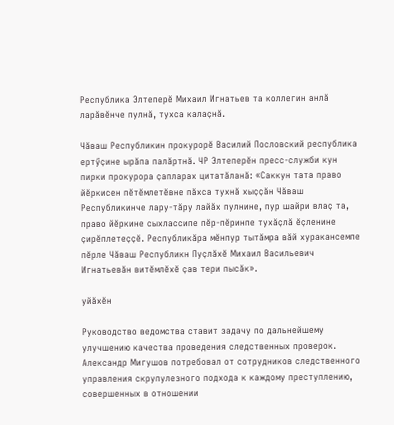Республика Элтеперӗ Михаил Игнатьев та коллегин анлӑ ларӑвӗнче пулнӑ, тухса калаҫнӑ.

Чӑваш Республикин прокурорӗ Василий Пословский республика ертӳҫине ырӑпа палӑртнӑ. ЧР Элтеперӗн пресс-служби кун пирки прокурора ҫапларах цитатӑланӑ: «Саккун тата право йӗркисен пӗтӗмлетӗвне пӑхса тухнӑ хыҫҫӑн Чӑваш Республикинче лару-тӑру лайӑх пулнине, пур шайри влаҫ та, право йӗркине сыхлассипе пӗр-пӗринпе тухӑҫлӑ ӗҫленине ҫирӗплетеҫҫӗ. Республикӑра мӗнпур тытӑмра вӑй хуракансемпе пӗрле Чӑваш Республикн Пуҫлӑхӗ Михаил Васильевич Игнатьевӑн витӗмлӗхӗ ҫав тери пысӑк».

уйӑхӗн

Руководство ведомства ставит задачу по дальнейшему улучшению качества проведения следственных проверок. Александр Мигушов потребовал от сотрудников следственного управления скрупулезного подхода к каждому преступлению, совершенных в отношении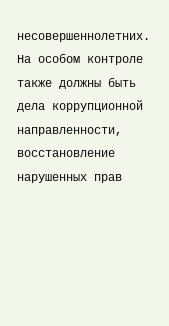несовершеннолетних. На особом контроле также должны быть дела коррупционной направленности, восстановление нарушенных прав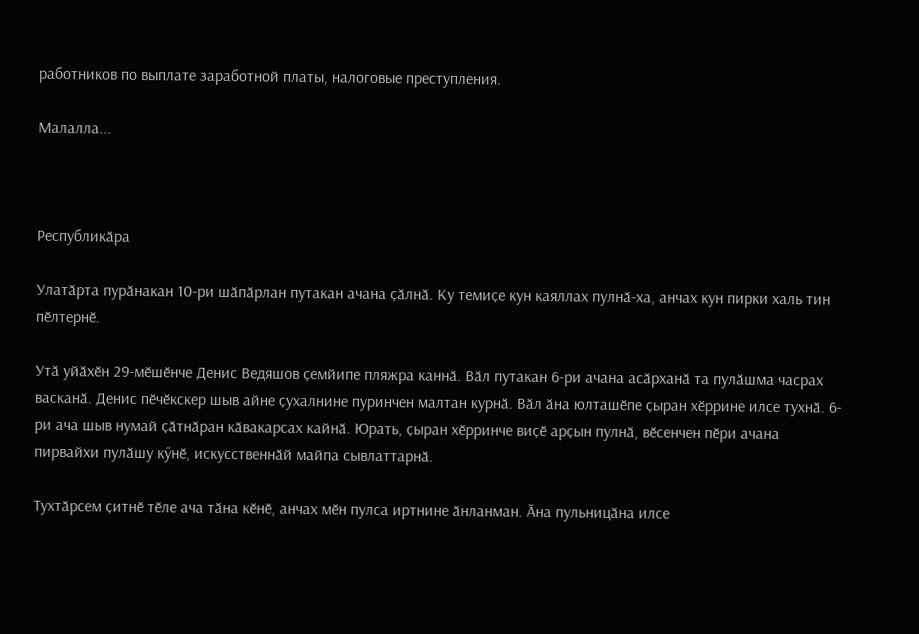работников по выплате заработной платы, налоговые преступления.

Малалла...



Республикӑра

Улатӑрта пурӑнакан 10-ри шӑпӑрлан путакан ачана ҫӑлнӑ. Ку темиҫе кун каяллах пулнӑ-ха, анчах кун пирки халь тин пӗлтернӗ.

Утӑ уйӑхӗн 29-мӗшӗнче Денис Ведяшов ҫемйипе пляжра каннӑ. Вӑл путакан 6-ри ачана асӑрханӑ та пулӑшма часрах васканӑ. Денис пӗчӗкскер шыв айне ҫухалнине пуринчен малтан курнӑ. Вӑл ӑна юлташӗпе ҫыран хӗррине илсе тухнӑ. 6-ри ача шыв нумай ҫӑтнӑран кӑвакарсах кайнӑ. Юрать, ҫыран хӗрринче виҫӗ арҫын пулнӑ, вӗсенчен пӗри ачана пирвайхи пулӑшу кӳнӗ, искусственнӑй майпа сывлаттарнӑ.

Тухтӑрсем ҫитнӗ тӗле ача тӑна кӗнӗ, анчах мӗн пулса иртнине ӑнланман. Ӑна пульницӑна илсе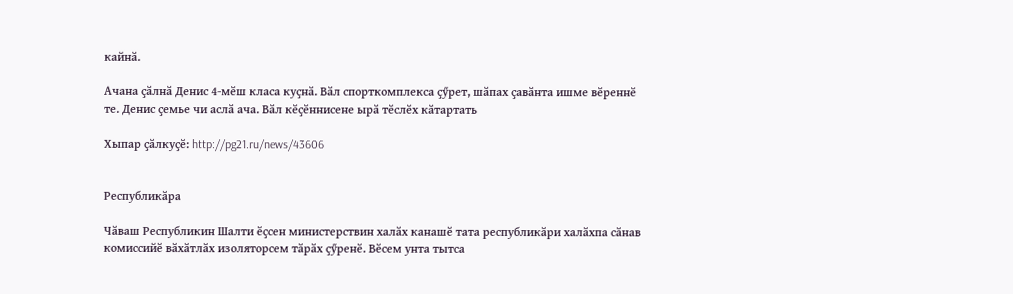кайнӑ.

Ачана ҫӑлнӑ Денис 4-мӗш класа куҫнӑ. Вӑл спорткомплекса ҫӳрет, шӑпах ҫавӑнта ишме вӗреннӗ те. Денис ҫемье чи аслӑ ача. Вӑл кӗҫӗннисене ырӑ тӗслӗх кӑтартать

Хыпар ҫӑлкуҫӗ: http://pg21.ru/news/43606


Республикӑра

Чӑваш Республикин Шалти ӗҫсен министерствин халӑх канашӗ тата республикӑри халӑхпа сӑнав комиссийӗ вӑхӑтлӑх изоляторсем тӑрӑх ҫӳренӗ. Вӗсем унта тытса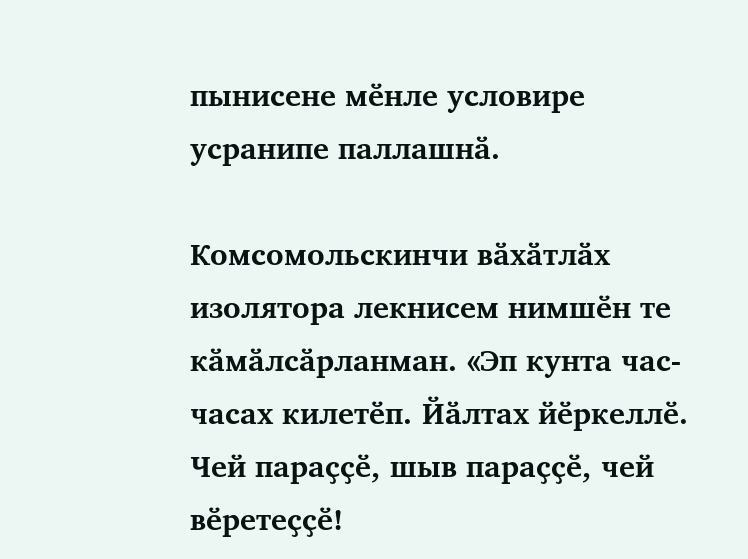пынисене мӗнле условире усранипе паллашнӑ.

Комсомольскинчи вӑхӑтлӑх изолятора лекнисем нимшӗн те кӑмӑлсӑрланман. «Эп кунта час-часах килетӗп. Йӑлтах йӗркеллӗ. Чей параҫҫӗ, шыв параҫҫӗ, чей вӗретеҫҫӗ!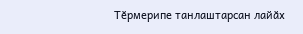Тӗрмерипе танлаштарсан лайӑх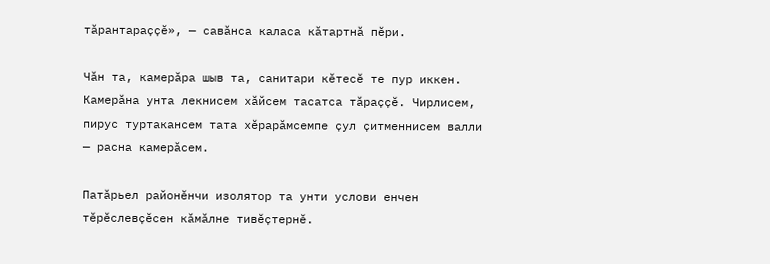тӑрантараҫҫӗ», — савӑнса каласа кӑтартнӑ пӗри.

Чӑн та, камерӑра шыв та, санитари кӗтесӗ те пур иккен. Камерӑна унта лекнисем хӑйсем тасатса тӑраҫҫӗ. Чирлисем, пирус туртакансем тата хӗрарӑмсемпе ҫул ҫитменнисем валли — расна камерӑсем.

Патӑрьел районӗнчи изолятор та унти услови енчен тӗрӗслевҫӗсен кӑмӑлне тивӗҫтернӗ.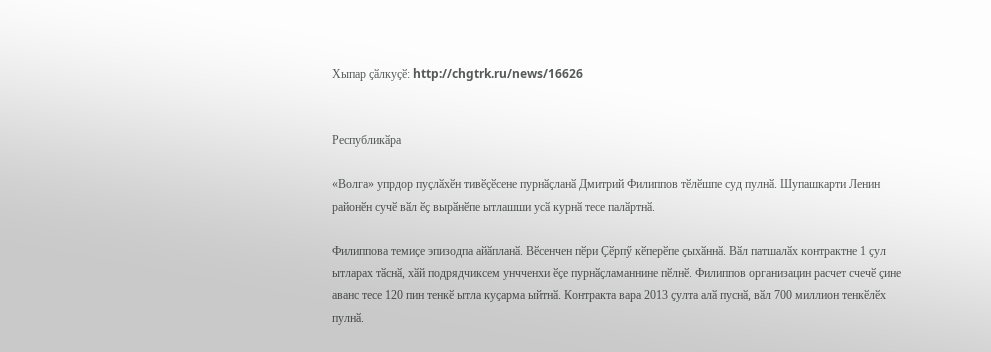Хыпар ҫӑлкуҫӗ: http://chgtrk.ru/news/16626


Республикӑра

«Волга» упрдор пуҫлӑхӗн тивӗҫӗсене пурнӑҫланӑ Дмитрий Филиппов тӗлӗшпе суд пулнӑ. Шупашкарти Ленин районӗн сучӗ вӑл ӗҫ вырӑнӗпе ытлашши усӑ курнӑ тесе палӑртнӑ.

Филиппова темиҫе эпизодпа айӑпланӑ. Вӗсенчен пӗри Ҫӗрпӳ кӗперӗпе ҫыхӑннӑ. Вӑл патшалӑх контрактне 1 ҫул ытларах тӑснӑ, хӑй подрядчиксем унчченхи ӗҫе пурнӑҫламаннине пӗлнӗ. Филиппов организацин расчет счечӗ ҫине аванс тесе 120 пин тенкӗ ытла куҫарма ыйтнӑ. Контракта вара 2013 ҫулта алӑ пуснӑ, вӑл 700 миллион тенкӗлӗх пулнӑ.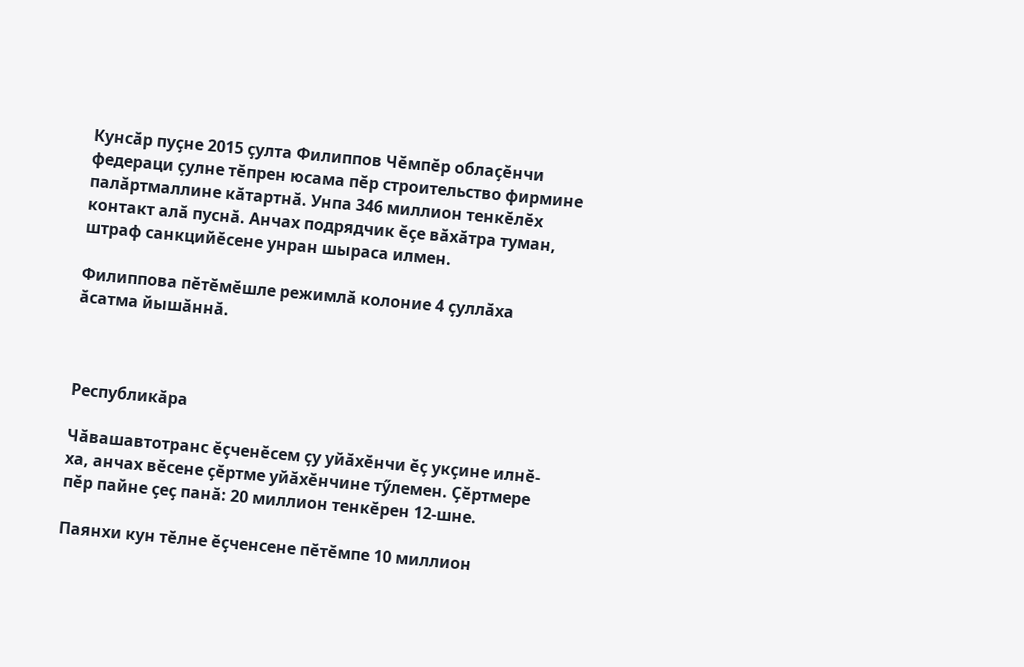Кунсӑр пуҫне 2015 ҫулта Филиппов Чӗмпӗр облаҫӗнчи федераци ҫулне тӗпрен юсама пӗр строительство фирмине палӑртмаллине кӑтартнӑ. Унпа 346 миллион тенкӗлӗх контакт алӑ пуснӑ. Анчах подрядчик ӗҫе вӑхӑтра туман, штраф санкцийӗсене унран шыраса илмен.

Филиппова пӗтӗмӗшле режимлӑ колоние 4 ҫуллӑха ӑсатма йышӑннӑ.



Республикӑра

Чӑвашавтотранс ӗҫченӗсем ҫу уйӑхӗнчи ӗҫ укҫине илнӗ-ха, анчах вӗсене ҫӗртме уйӑхӗнчине тӳлемен. Ҫӗртмере пӗр пайне ҫеҫ панӑ: 20 миллион тенкӗрен 12-шне.

Паянхи кун тӗлне ӗҫченсене пӗтӗмпе 10 миллион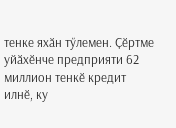тенке яхӑн тӳлемен. Ҫӗртме уйӑхӗнче предприяти 62 миллион тенкӗ кредит илнӗ, ку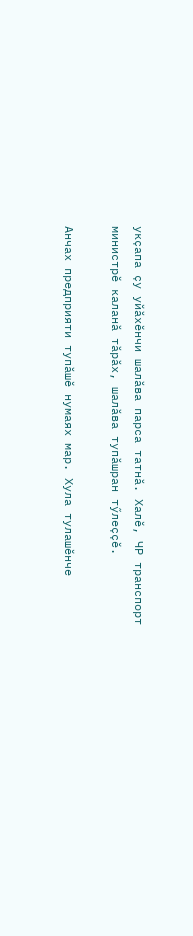укҫапа ҫу уйӑхӗнчи шалӑва парса татнӑ. Халӗ, ЧР транспорт министрӗ каланӑ тӑрӑх, шалӑва тупӑшран тӳлеҫҫӗ.

Анчах предприяти тупӑшӗ нумаях мар. Хула тулашӗнче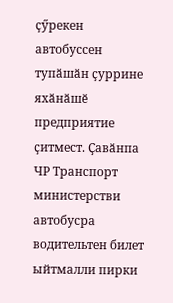ҫӳрекен автобуссен тупӑшӑн ҫуррине яхӑнӑшӗ предприятие ҫитмест. Ҫавӑнпа ЧР Транспорт министерстви автобусра водительтен билет ыйтмалли пирки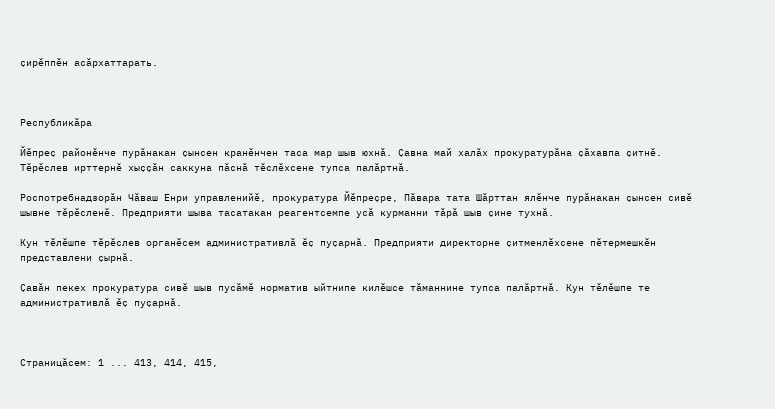ҫирӗппӗн асӑрхаттарать.



Республикӑра

Йӗпреҫ районӗнче пурӑнакан ҫынсен кранӗнчен таса мар шыв юхнӑ. Ҫавна май халӑх прокуратурӑна ҫӑхавпа ҫитнӗ. Тӗрӗслев ирттернӗ хыҫҫӑн саккуна пӑснӑ тӗслӗхсене тупса палӑртнӑ.

Роспотребнадзорӑн Чӑваш Енри управленийӗ, прокуратура Йӗпреҫре, Пӑвара тата Шӑрттан ялӗнче пурӑнакан ҫынсен сивӗ шывне тӗрӗсленӗ. Предприяти шыва тасатакан реагентсемпе усӑ курманни тӑрӑ шыв ҫине тухнӑ.

Кун тӗлӗшпе тӗрӗслев органӗсем административлӑ ӗҫ пуҫарнӑ. Предприяти директорне ҫитменлӗхсене пӗтермешкӗн представлени ҫырнӑ.

Ҫавӑн пекех прокуратура сивӗ шыв пусӑмӗ норматив ыйтнипе килӗшсе тӑманнине тупса палӑртнӑ. Кун тӗлӗшпе те административлӑ ӗҫ пуҫарнӑ.



Страницӑсем: 1 ... 413, 414, 415,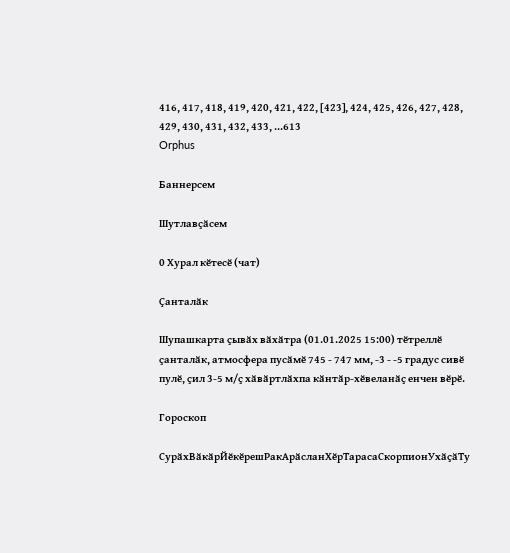416, 417, 418, 419, 420, 421, 422, [423], 424, 425, 426, 427, 428, 429, 430, 431, 432, 433, ...613
Orphus

Баннерсем

Шутлавҫӑсем

0 Хурал кӗтесӗ (чат)

Ҫанталӑк

Шупашкарта ҫывӑх вӑхӑтра (01.01.2025 15:00) тӗтреллӗ ҫанталӑк, атмосфера пусӑмӗ 745 - 747 мм, -3 - -5 градус сивӗ пулӗ, ҫил 3-5 м/ҫ хӑвӑртлӑхпа кӑнтӑр-хӗвеланӑҫ енчен вӗрӗ.

Гороскоп

СурӑхВӑкӑрЙӗкӗрешРакАрӑсланХӗрТарасаСкорпионУхӑҫӑТу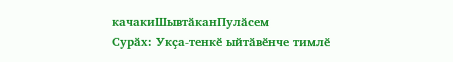качакиШывтӑканПулӑсем
Сурӑх: Укҫа-тенкӗ ыйтӑвӗнче тимлӗ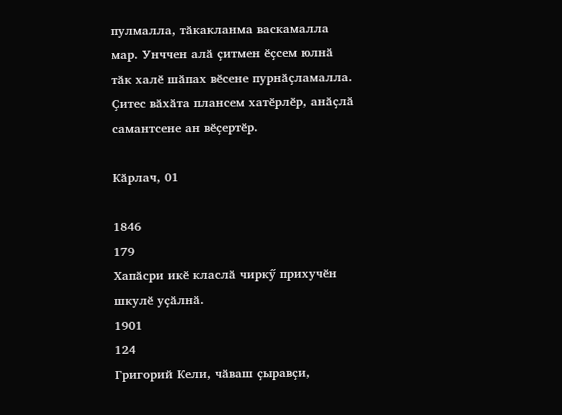пулмалла, тӑкакланма васкамалла мар. Унччен алӑ ҫитмен ӗҫсем юлнӑ тӑк халӗ шӑпах вӗсене пурнӑҫламалла. Ҫитес вӑхӑта плансем хатӗрлӗр, анӑҫлӑ самантсене ан вӗҫертӗр.

Кӑрлач, 01

1846
179
Хапӑсри икӗ класлӑ чиркӳ прихучӗн шкулӗ уҫӑлнӑ.
1901
124
Григорий Кели, чӑваш ҫыравҫи,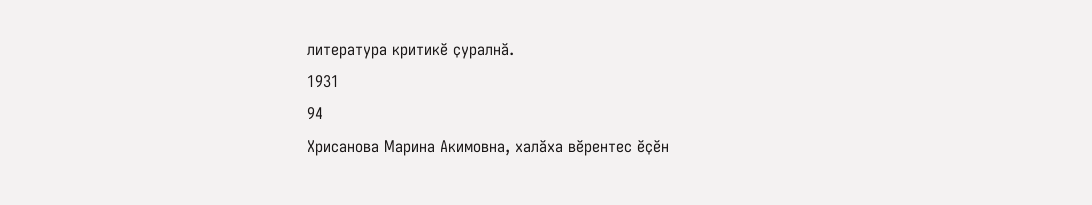литература критикӗ ҫуралнӑ.
1931
94
Хрисанова Марина Акимовна, халӑха вӗрентес ӗҫӗн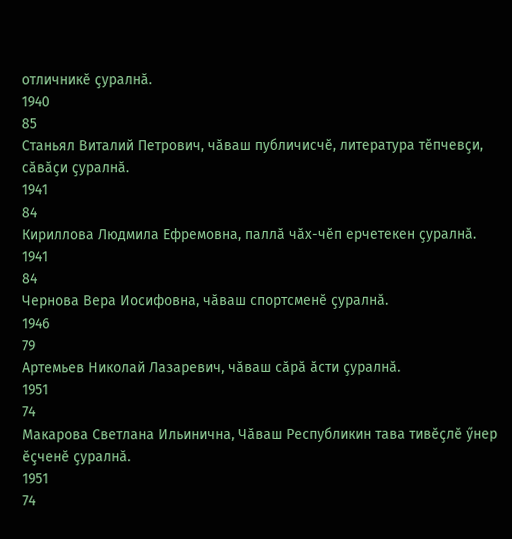отличникӗ ҫуралнӑ.
1940
85
Станьял Виталий Петрович, чӑваш публичисчӗ, литература тӗпчевҫи, сӑвӑҫи ҫуралнӑ.
1941
84
Кириллова Людмила Ефремовна, паллӑ чӑх-чӗп ерчетекен ҫуралнӑ.
1941
84
Чернова Вера Иосифовна, чӑваш спортсменӗ ҫуралнӑ.
1946
79
Артемьев Николай Лазаревич, чӑваш сӑрӑ ӑсти ҫуралнӑ.
1951
74
Макарова Светлана Ильинична, Чӑваш Республикин тава тивӗҫлӗ ӳнер ӗҫченӗ ҫуралнӑ.
1951
74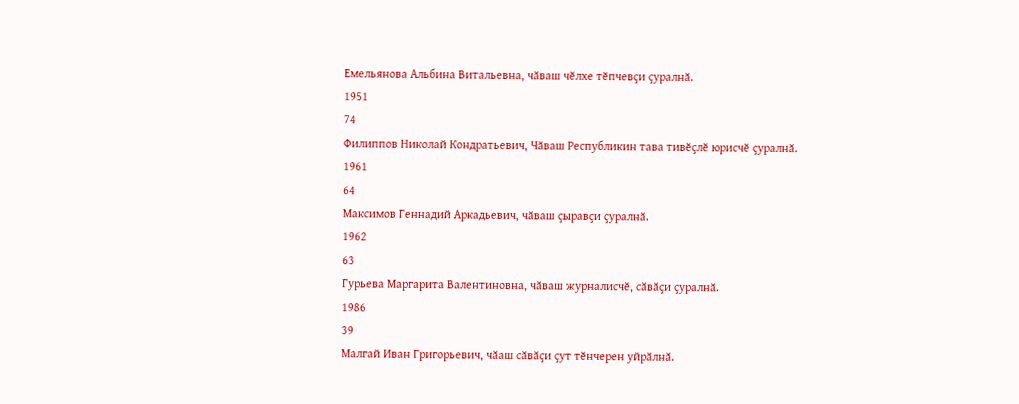Емельянова Альбина Витальевна, чӑваш чӗлхе тӗпчевҫи ҫуралнӑ.
1951
74
Филиппов Николай Кондратьевич, Чӑваш Республикин тава тивӗҫлӗ юрисчӗ ҫуралнӑ.
1961
64
Максимов Геннадий Аркадьевич, чӑваш ҫыравҫи ҫуралнӑ.
1962
63
Гурьева Маргарита Валентиновна, чӑваш журналисчӗ, сӑвӑҫи ҫуралнӑ.
1986
39
Малгай Иван Григорьевич, чӑаш сӑвӑҫи ҫут тӗнчерен уйрӑлнӑ.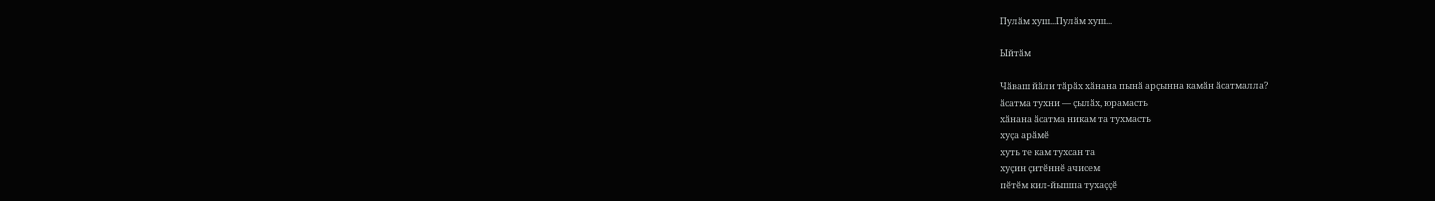Пулӑм хуш...Пулӑм хуш...

Ыйтӑм

Чӑваш йӑли тӑрӑх хӑнана пынӑ арҫынна камӑн ӑсатмалла?
ӑсатма тухни — ҫылӑх, юрамасть
хӑнана ӑсатма никам та тухмасть
хуҫа арӑмӗ
хуть те кам тухсан та
хуҫин ҫитӗннӗ ачисем
пӗтӗм кил-йышпа тухаҫҫӗ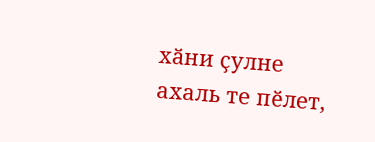хӑни ҫулне ахаль те пӗлет,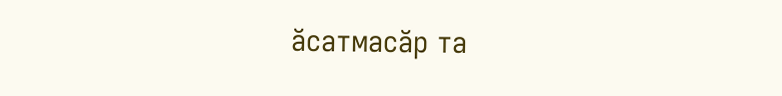ӑсатмасӑр та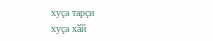хуҫа тарҫи
хуҫа хӑй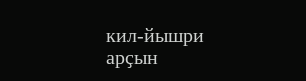кил-йышри арҫын